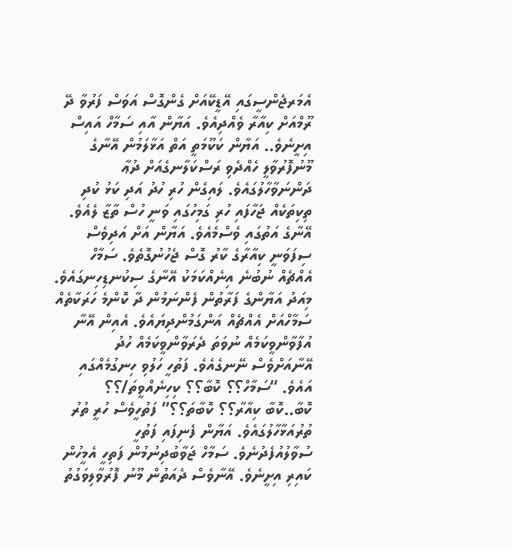އެމަރޖެންސީގައި އޭޑީކޭއަށް ގެންގޮސް އަވަސް ފަރުވާ ދޭ ރޫމްއަށް ކިއާރާ ވެއްދިއެވެ. އަޔާން އާއި ސަމާހް އައިސް އިށީނެވެ.. އަޔާން ކަކޫމަތީ އަތް އަޅާލަމުން އޭނާގެ މޫނުފޮރުވާލީ ހެއްދެވި ރަސްކަލާނގެއަށް ދުޢާ ދަންނަވާހާލުގައެވެ. ލައިގެން ހުރި ހުދު އަދި ކަޅު ކުދި ތިކިތަކެއް ޖަހާފައި ހުރި ގަމިހުގައި ވަނީ ހުސް ތާޒާ ލެއެވެ. އޭނާގެ އަތުގައި ވެސްމެއެވެ. އަޔާން އަށް އަދިވެސް ސިފަވަނީ ކިއާރާގެ ކާރު ގޮސް ޖެހުނުގޮތެވެ. ސަމާހް އެއްޗެއް ނުބުނެ އިނެއްކަމަކު އޭނާގެ ސިކުނޑިހިނގައެވެ. މިއަދު އަޔާންގެ ފަރާތުން ފެންނަމުން ދާ ކޮންމެ ހަރަކާތެއް ސަމާހްއަށް އެއްޗެއް އަންގަމުންދިޔައެވެ. އެއިން އޭނާ އުފާވާންވީކަމެއް ނުވަތަ ދެރަވާންވީކަމެއް ހުދު އޭނާއަށްވެސް ނޭނގެއެވެ. ފަތުހީ ހަލުވި ހިނގުމެއްގައި އައެވެ. “ސަމާހް؟؟ ކޮބާ؟؟ ކިހިނެއްވީތަ/؟؟ ކޮބާ..ކޮބާ ކިއާރާ؟؟ ކޮބާތަ؟؟” ފަތުހީވެސް ހުރީ ތުރު ތުރުއަޅާހާލުގައެވެ. އަޔާން ފެނިފައި ފަތުހީ ސުވާލުއުފެދުނެވެ. ސަމާހް ޖަވާބުދިނުމުން ފަތިހީ އެމީހުން ކައިރި އިށީނެވެ. އޭނާވެސް ދެއަތުން މޫނު ފޮރުވާލިވަގުތު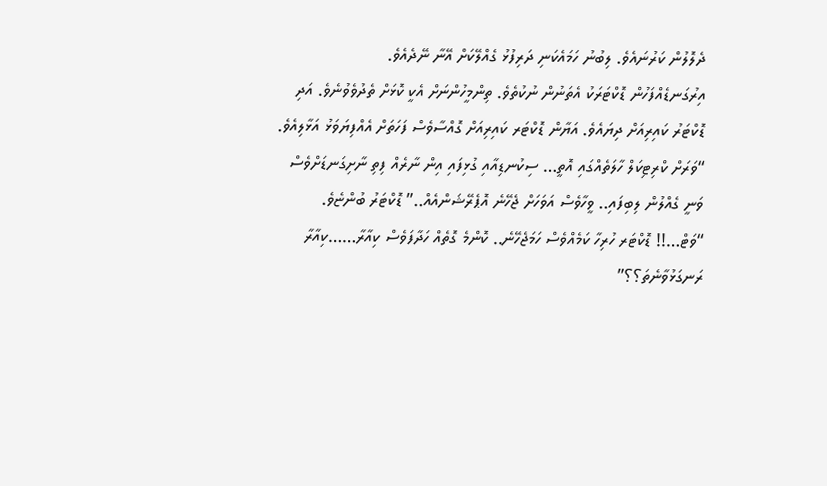ދެލޮލުން ކަރުނައެވެ. ލިބުނު ހަމައެކަނި ދަރިފުޅު ގެއްލޭކަށް އޭނާ ނޭދެއެވެ.
އިރުގަނޑެއްފަހުން ޑޮކްޓަރަކު އެތަނުން ނުކުތެވެ. ތިންމީހުންނަށް އެކީ ކޮޅަށް ތެދުވެވުނެވެ. އަދި ޑޮކްޓަރު ކައިރިއަށް ދިޔައެވެ. އަޔާން ޑޮކްޓަރ ކައިރިއަށް ގޮއްސާވެސް ފަހަތަށް އެއްފިޔަވަޅު އަޅާލިއެވެ. “ވަރަށް ކްރިޓިކަލް ހާލަތެއްގައި އޮތީ… ސިކުނޑިއާއި ގުޅިފައި އިން ނާރެއް ފިތި ނާށިގަނޑަށްވެސް ވަނީ ގެއްލުން ލިބިފައި.. ވީހާވެސް އަވަހަށް ޖެހޭނެ އޮޕެރޭޝަންއެއް..” ޑޮކްޓަރު ބުންޏެވެ. “ވަޓް…!! ޑޮކްޓަރ ހުރިހާ ކަމެއްވެސް ހަމަޖެހޭނެ.. ކޮންމެ ގޮތެއް ހަދާފަވެސް ކިއާރާ……ކިއާރާ ރަނގަޅުވާނެތަ؟؟”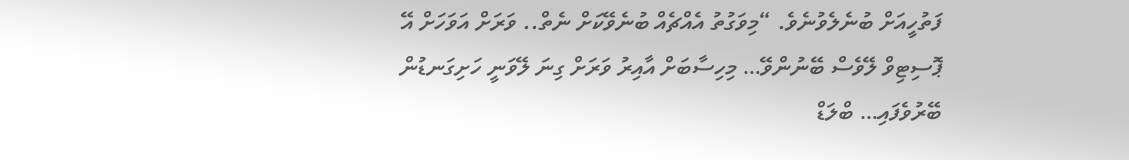ފަތުހީއަށް ބުނެލެވުނެވެ. “މިވަގުތު އެއްޗެއް ބުނެވޭކަށް ނެތް.. ވަރަށް އަވަހަށް އޭ ޕޮސިޓިވް ލޭވެސް ބޭނުންވޭ… މިހިސާބަށް އާއިރު ވަރަށް ގިނަ ލޭވަނީ ހަށިގަނޑުން ބޭރުވެފައި… ބްލަޑް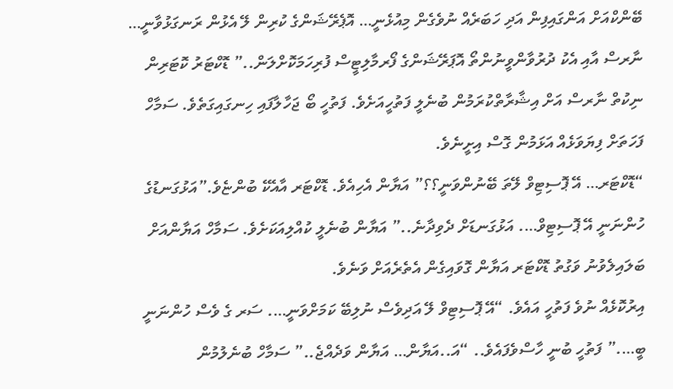ބޭންކްއަށް އަންގައިފިން އަދި ހަބަރެއް ނުވެގެން މިއުޅެނީ… އޮޕެރޭޝަންގެ ކުރިން ލޭ އެޅުން ރަނގަޅުވާނީ… ނާރސް އާއި އެކު ދުރުވާންވީނުންތޯ އޮޕަރޭޝަންގެ ފޯރމާލިޓީސް ފުރިހަމަކޮށްލަން..” ޑޮކްޓަރު ކޮޓަރިން ނިކުތް ނާރސް އަށް އިޝާރާތްކުރަމުން ބުނެލީ ފަތުހީއަށެވެ. ފަތުހީ ބޯ ޖަހާލާފައި ހިނގައިގަތެވެ. ސަމާހް ފަހަތަށް ފިޔަވަޅެއް އަޅަމުން ގޮސް އިށީނެވެ.
“ޑޮކްޓަރ… އޭ ޕޮސިޓިވް ލޭތަ ބޭނުންވަނީ؟؟” އަޔާން އެހިއެވެ. ޑޮކްޓަރ އާއެކޭ ބުންޏެވެ.”އަޅުގަނޑުގެ ހުންނަނީ އޭ ޕޮސިޓިވް…. އަޅުގަނޑަށް ދެވިދާނެ..” އަޔާން ބުނެލީ ކުއްލިއަކަށެވެ. ސަމާހް އަޔާންއަށް ބަލައިލެވުނު ވަގުތު ޑޮކްޓަރ އަޔާން ގޮވައިގެން އެތެރެއަށް ވަނެވެ.
އިރުކޮޅެއް ނުވެ ފަތުހީ އައެވެ. “އޭ ޕޮސިޓިވް ލޭ އަދިވެސް ނުލިބޭ ކަމަށްވަނީ…. ސަރ ގެ ވެސް ހުންނަނީ ބީ….” ފަތުހީ ބުނީ ހާސްވެފައެވެ.. “އަ..އަޔާން… އަޔާން ވަދެއްޖެ..” ސަމާހް ބުނެލުމުން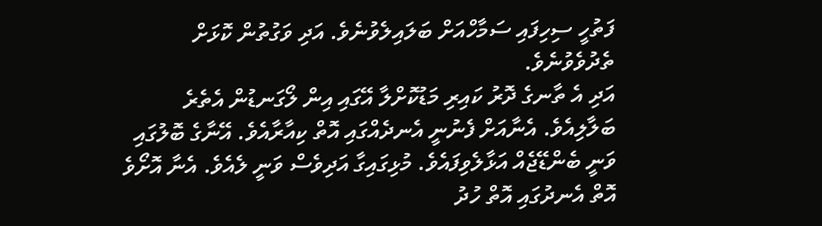ފަތުހީ ސިހިފައި ސަމާހްއަށް ބަލައިލެވުނެވެ. އަދި ވަގުތުން ކޮޅަށް ތެދުވެވުނެވެ.
އަދި އެ ތާނގެ ދޮރު ކައިރި މަޑުކޮށްލާ އޭގައި އިން ލޯގަނޑުން އެތެރެ ބަލާލިއެވެ. އެނާއަށް ފެނުނީ އެނދެއްގައި އޮތް ކިއާރާއެވެ. އޭނާގެ ބޮލުގައި ވަނީ ބެންޑޭޖެއް އަޅާލެވިފައެވެ. މުޅިގައިގާ އަދިވެސް ވަނީ ލެއެވެ. އެނާ އޮށޯވެ އޮތް އެނދުގައި އޮތް ހުދު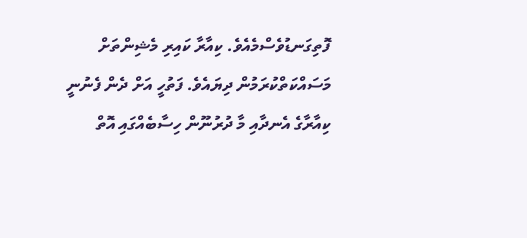ފޮތިގަނޑުވެސްމެއެވެ. ކިއާރާ ކައިރި މެޝިންތަށް މަސައްކަތްކުރަމުން ދިޔައެވެ. ފަތުހީ އަށް ދެން ފެނުނީ ކިއާރާގެ އެނދާއި މާ ދުރުނޫން ހިސާބެއްގައި އޮތް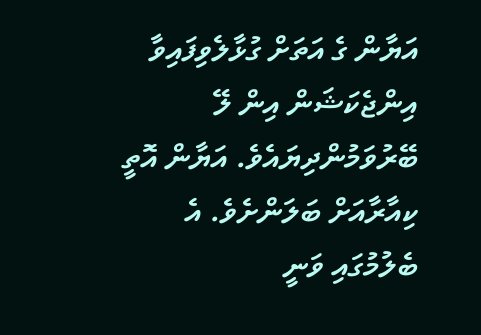އަޔާން ގެ އަތަށް ގުޅާލެވިފައިވާ އިންޖެކަޝަން އިން ލޭ ބޭރުވަމުންދިޔައެވެ. އަޔާން އޮތީ ކިއާރާއަށް ބަލަންށެވެ. އެ ބެލުމުގައި ވަނީ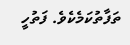ތަފާތުކަމެކެވެ. ފަތުހީ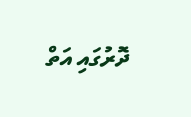ދޮރުގައި އަތް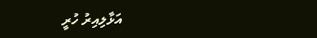އަޅާލިއިރު ހުރީ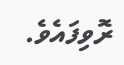ރޮވިފައެވެ.